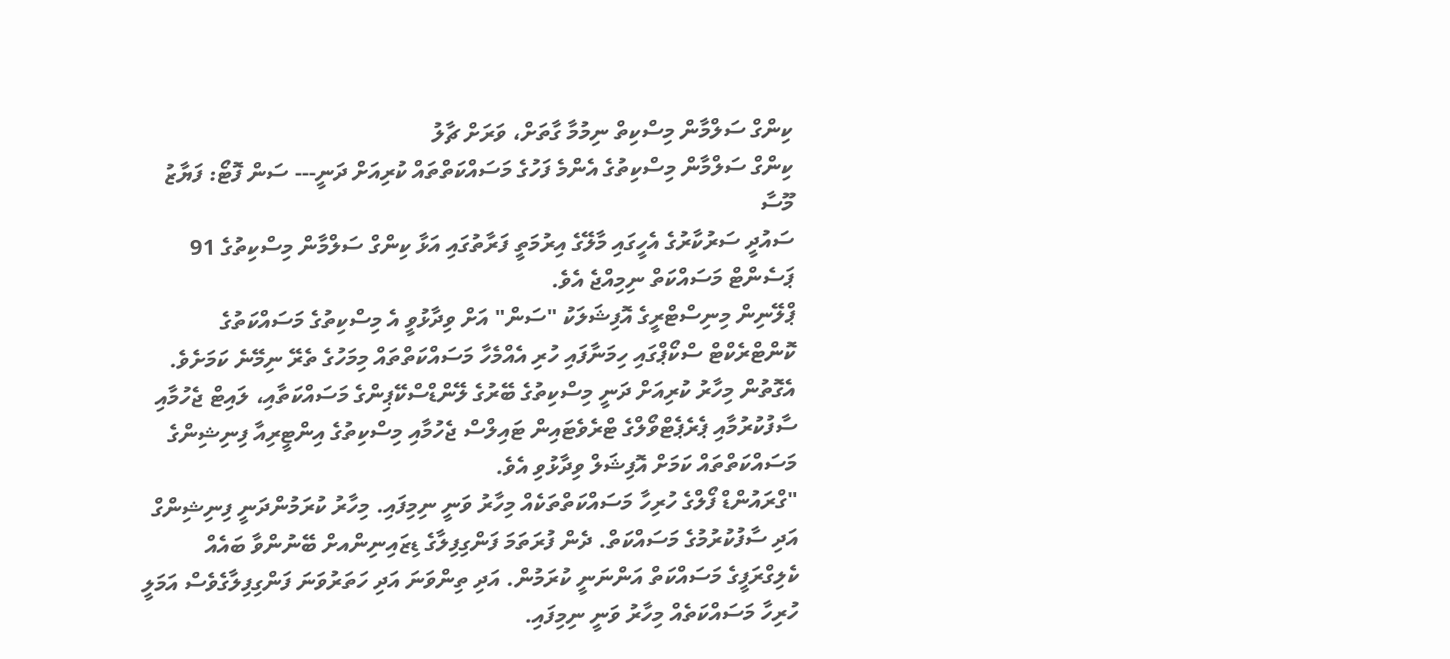ކިންގް ސަލްމާން މިސްކިތް ނިމުމާ ގާތަށް، ވަރަށް ޗާލު
ކިންގް ސަލްމާން މިސްކިތުގެ އެންމެ ފަހުގެ މަސައްކަތްތައް ކުރިއަށް ދަނީ--- ސަން ފޮޓޯ: ފަޔާޒު މޫސާ
ސައުދީ ސަރުކާރުގެ އެހީގައި މާލޭގެ އިރުމަތީ ފަރާތުގައި އަޅާ ކިންގް ސަލްމާން މިސްކިތުގެ 91 ޕަސެންޓް މަސައްކަތް ނިމިއްޖެ އެވެ.
ޕްލޭނިން މިނިސްޓްރީގެ އޮފިޝަލަކު "ސަން" އަށް ވިދާޅުވީ އެ މިސްކިތުގެ މަސައްކަތުގެ ކޮންޓްރެކްޓް ސްކޯޕްގައި ހިމަނާފައި ހުރި އެއްމެހާ މަސައްކަތްތައް މިމަހުގެ ތެރޭ ނިމޭނެ ކަމަށެވެ.
އެގޮތުން މިހާރު ކުރިއަށް ދަނީ މިސްކިތުގެ ބޭރުގެ ލޭންޑްސްކޭޕިންގެ މަސައްކަތާއި، ލައިޓް ޖެހުމާއި ސާފުކުރުމާއި ޕެރެޕެޓްވޯލްގެ ޓްރެވެޓައިން ޓައިލްސް ޖެހުމާއި މިސްކިތުގެ އިންޓީރިއާ ފިނިޝިންގެ މަސައްކަތްތައް ކަމަށް އޮފިޝަލް ވިދާޅުވި އެވެ.
"ގްރައުންޑް ފޯލްގެ ހުރިހާ މަސައްކަތްތަކެއް މިހާރު ވަނީ ނިމިފައި. މިހާރު ކުރަމުންދަނީ ފިނިޝިންގް އަދި ސާފުކުރުމުގެ މަސައްކަތް. ދެން ފުރަތަމަ ފަންގިފިލާގެ ޑިޒައިނިންއށް ބޭނުންވާ ބައެއް ކެލިގްރަފީގެ މަސައްކަތް އަންނަނީ ކުރަމުން. އަދި ތިންވަނަ އަދި ހަތަރުވަނަ ފަންގިފިލާގެވެސް އަމަލީ ހުރިހާ މަސައްކަތެއް މިހާރު ވަނީ ނިމިފައި.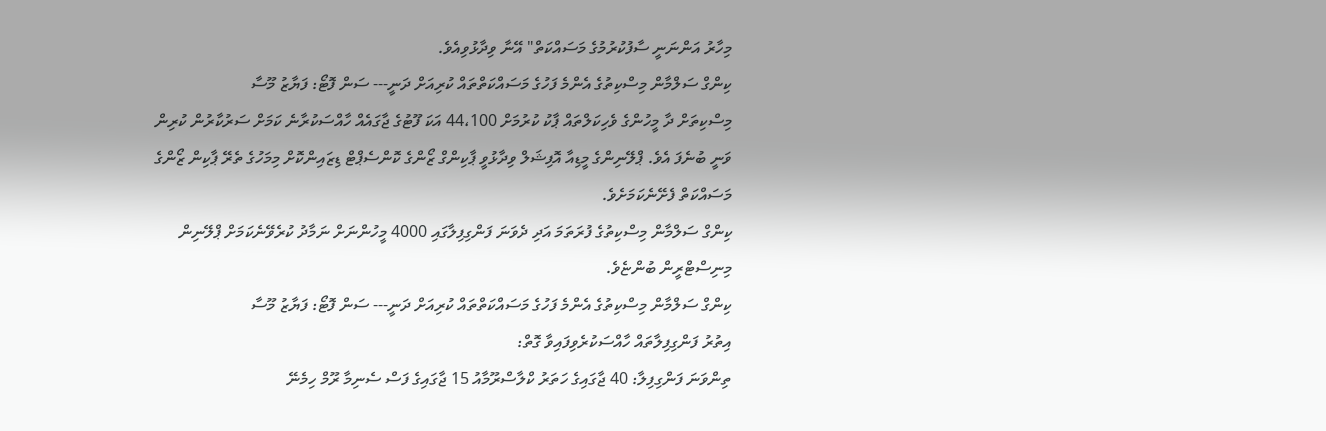މިހާރު އަންނަނީ ސާފުކުރުމުގެ މަސައްކަތް" އޭނާ ވިދާޅުވިއެވެ.
ކިންގް ސަލްމާން މިސްކިތުގެ އެންމެ ފަހުގެ މަސައްކަތްތައް ކުރިއަށް ދަނީ--- ސަން ފޮޓޯ: ފަޔާޒު މޫސާ
މިސްކިތަށް ދާ މީހުންގެ ވެހިކަލްތައް ޕާކު ކުރުމަށް 44،100 އަކަ ފޫޓުގެ ޖާގައެއް ހާއްސަކުރާނެ ކަމަށް ސަރުކާރުން ކުރިން ވަނީ ބުނެފަ އެވެ. ޕްލޭނިންގެ މީޑިއާ އޮފިޝަލް ވިދާޅުވީ ޕާކިންގް ޒޯންގެ ކޮންސެޕްޓް ޑިޒައިންކޮށް މިމަހުގެ ތެރޭ ޕާކިން ޒޯންގެ މަސައްކަތް ފެށޭނެކަމަށެވެ.
ކިންގް ސަލްމާން މިސްކިތުގެ ފުރަތަމަ އަދި ދެވަނަ ފަންގިފިލާގައި 4000 މީހުންނަށް ނަމާދު ކުރެވޭނެކަމަށް ޕްލޭނިން މިނިސްޓްރީން ބުންޏެވެ.
ކިންގް ސަލްމާން މިސްކިތުގެ އެންމެ ފަހުގެ މަސައްކަތްތައް ކުރިއަށް ދަނީ--- ސަން ފޮޓޯ: ފަޔާޒު މޫސާ
އިތުރު ފަންގިފިލާތައް ހާއްސަކުރެވިފައިވާ ގޮތް:
ތިންވަނަ ފަންގިފިލާ: 40 ޖާގައިގެ ހަތަރު ކްލާސްރޫމާއު 15 ޖާގައިގެ ފަސް ސެނިމާ ރޫމް ހިމެނޭ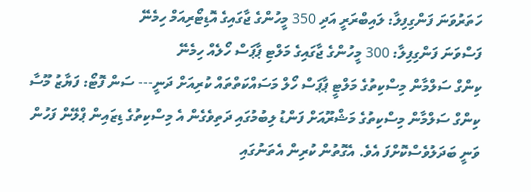ހަތަރުވަނަ ފަންގިފިލާ: ލައިބްރަރީ އަދި 350 މީހުންގެ ޖާގައިގެ އޮޑިޓޯރިއަމް ހިމެނޭ
ފަސްވަނަ ފަންގިފިލާ: 300 މީހުންގެ ޖާގައިގެ މަލްޓި ޕާޕަސް ހޯލެއް ހިމެނޭ
ކިންގް ސަލްމާން މިސްކިތުގެ މަލްޓީ ޕާޕަސް ހޯލް މަސައްކަތްތައް ކުރިއަށް ދަނީ--- ސަން ފޮޓޯ: ފަޔާޒު މޫސާ
ކިންގް ސަލްމާން މިސްކިތުގެ މަޝްރޫއަށް ފަންޑު ލިބުމުގައި ދަތިވެގެން އެ މިސްކިތުގެ ޑިޒައިން ޕްލޭން ފަހުން ވަނީ ބަދަލުވެސްކޮށްފަ އެވެ. އެގޮތުން ކުރިން އެތަނުގައި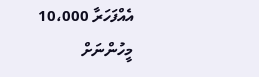އެއްފަހަރާ 10،000 މީހުންނަށް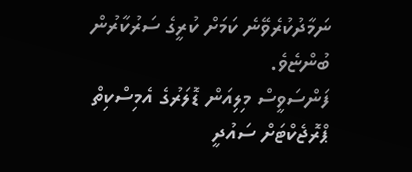ނަމާދުކުރެވޭނެ ކަމަށް ކުރީގެ ސަރުކާރުން ބުންޏެވެ.
ފަންސަވީސް މިލިއަން ޑޮލަރުގެ އެމިސްކިތް ޕްރޮޖެކްޓަށް ސައުދީ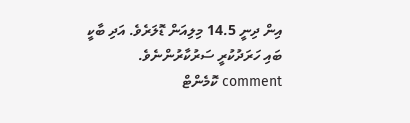އިން ދިނީ 14.5 މިލިއަން ޑޮލަރެވެ. އަދި ބާކީ ބައި ހަރަދުކުރީ ސަރުކާރުންނެވެ.
comment ކޮމެންޓް